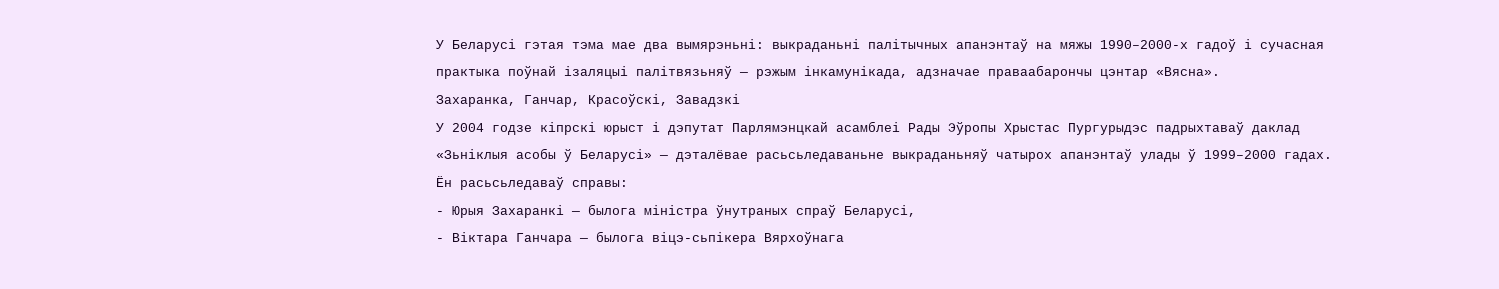У Беларусі гэтая тэма мае два вымярэньні: выкраданьні палітычных апанэнтаў на мяжы 1990–2000-х гадоў і сучасная практыка поўнай ізаляцыі палітвязьняў — рэжым інкамунікада, адзначае праваабарончы цэнтар «Вясна».
Захаранка, Ганчар, Красоўскі, Завадзкі
У 2004 годзе кіпрскі юрыст і дэпутат Парлямэнцкай асамблеі Рады Эўропы Хрыстас Пургурыдэс падрыхтаваў даклад «Зьніклыя асобы ў Беларусі» — дэталёвае расьсьледаваньне выкраданьняў чатырох апанэнтаў улады ў 1999–2000 гадах. Ён расьсьледаваў справы:
- Юрыя Захаранкі — былога міністра ўнутраных спраў Беларусі,
- Віктара Ганчара — былога віцэ-сьпікера Вярхоўнага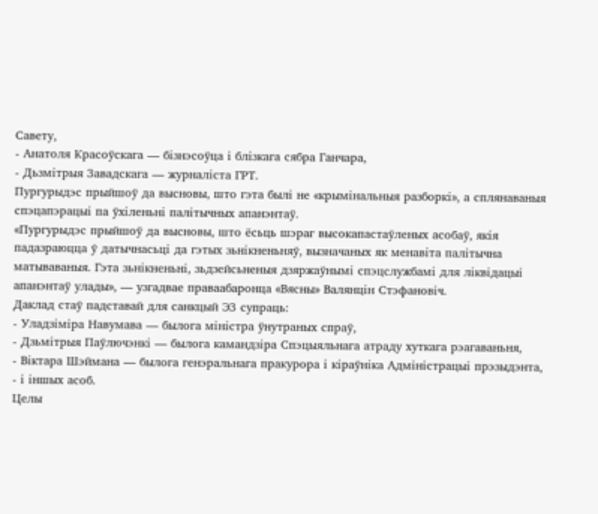Савету,
- Анатоля Красоўскага — бізнэсоўца і блізкага сябра Ганчара,
- Дьзмітрыя Завадскага — журналіста ГРТ.
Пургурыдэс прыйшоў да высновы, што гэта былі не «крымінальныя разборкі», а сплянаваныя спэцапэрацыі па ўхіленьні палітычных апанэнтаў.
«Пургурыдэс прыйшоў да высновы, што ёсьць шэраг высокапастаўленых асобаў, якія падазраюцца ў датычнасьці да гэтых зьнікненьняў, вызначаных як менавіта палітычна матываваныя. Гэта зьнікненьні, зьдзейсьненыя дзяржаўнымі спэцслужбамі для ліквідацыі апанэнтаў улады», — узгадвае праваабаронца «Вясны» Валянцін Стэфановіч.
Даклад стаў падставай для санкцый ЭЗ супраць:
- Уладзіміра Навумава — былога міністра ўнутраных спраў,
- Дзьмітрыя Паўлючэнкі — былога камандзіра Спэцыяльнага атраду хуткага рэагаваньня,
- Віктара Шэймана — былога генэральнага пракурора і кіраўніка Адміністрацыі прэзыдэнта,
- і іншых асоб.
Целы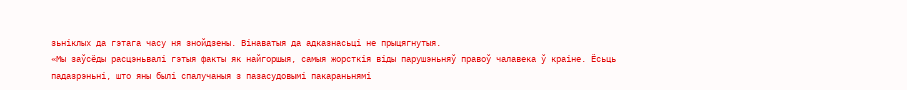зьніклых да гэтага часу ня знойдзены. Вінаватыя да адказнасьці не прыцягнутыя.
«Мы заўсёды расцэньвалі гэтыя факты як найгоршыя, самыя жорсткія віды парушэньняў правоў чалавека ў краіне. Ёсьць падазрэньні, што яны былі спалучаныя з пазасудовымі пакараньнямі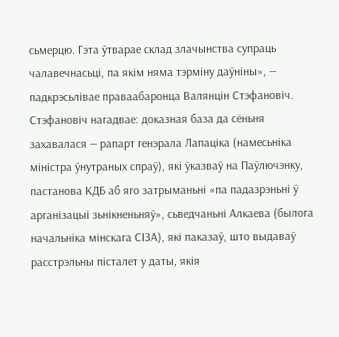сьмерцю. Гэта ўтварае склад злачынства супраць чалавечнасьці, па якім няма тэрміну даўніны», — падкрэсьлівае праваабаронца Валянцін Стэфановіч.
Стэфановіч нагадвае: доказная база да сёньня захавалася — рапарт генэрала Лапаціка (намесьніка міністра ўнутраных спраў), які ўказваў на Паўлючэнку, пастанова КДБ аб яго затрыманьні «па падазрэньні ў арганізацыі зьнікненьняў», сьведчаньні Алкаева (былога начальніка мінскага СІЗА), які паказаў, што выдаваў расстрэльны пісталет у даты, якія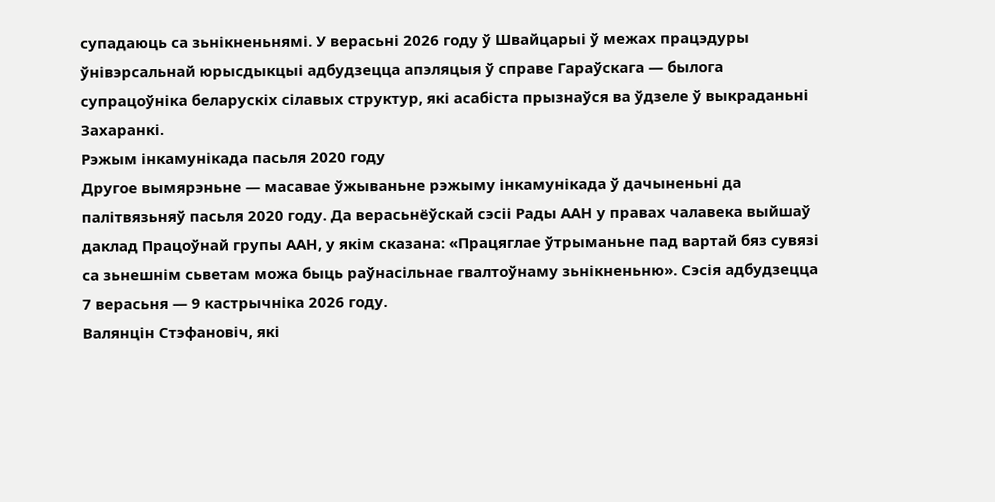супадаюць са зьнікненьнямі. У верасьні 2026 году ў Швайцарыі ў межах працэдуры ўнівэрсальнай юрысдыкцыі адбудзецца апэляцыя ў справе Гараўскага — былога супрацоўніка беларускіх сілавых структур, які асабіста прызнаўся ва ўдзеле ў выкраданьні Захаранкі.
Рэжым інкамунікада пасьля 2020 году
Другое вымярэньне — масавае ўжываньне рэжыму інкамунікада ў дачыненьні да палітвязьняў пасьля 2020 году. Да верасьнёўскай сэсіі Рады ААН у правах чалавека выйшаў даклад Працоўнай групы ААН, у якім сказана: «Працяглае ўтрыманьне пад вартай бяз сувязі са зьнешнім сьветам можа быць раўнасільнае гвалтоўнаму зьнікненьню». Сэсія адбудзецца 7 верасьня — 9 кастрычніка 2026 году.
Валянцін Стэфановіч, які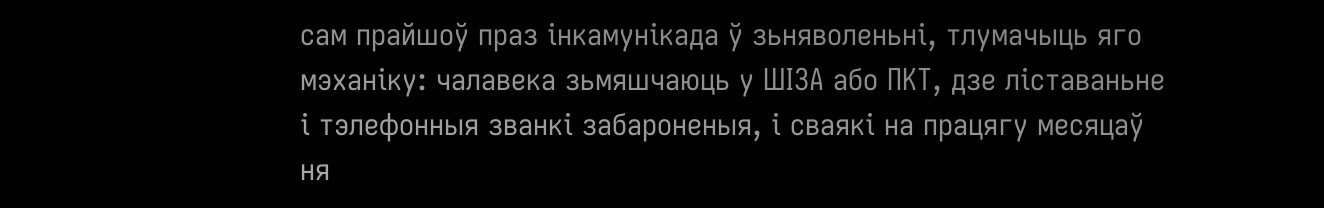сам прайшоў праз інкамунікада ў зьняволеньні, тлумачыць яго мэханіку: чалавека зьмяшчаюць у ШІЗА або ПКТ, дзе ліставаньне і тэлефонныя званкі забароненыя, і сваякі на працягу месяцаў ня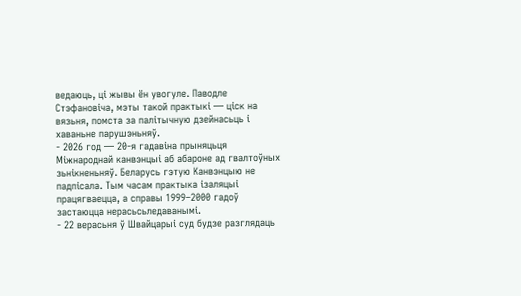ведаюць, ці жывы ён увогуле. Паводле Стэфановіча, мэты такой практыкі — ціск на вязьня, помста за палітычную дзейнасьць і хаваньне парушэньняў.
- 2026 год — 20-я гадавіна прыняцьця Міжнароднай канвэнцыі аб абароне ад гвалтоўных зьнікненьняў. Беларусь гэтую Канвэнцыю не падпісала. Тым часам практыка ізаляцыі працягваецца, а справы 1999–2000 гадоў застаюцца нерасьсьледаванымі.
- 22 верасьня ў Швайцарыі суд будзе разглядаць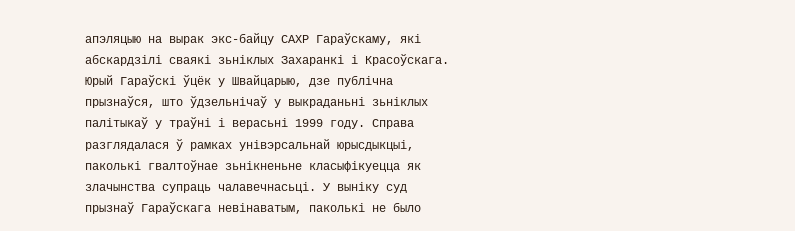апэляцыю на вырак экс-байцу САХР Гараўскаму, які абскардзілі сваякі зьніклых Захаранкі і Красоўскага. Юрый Гараўскі ўцёк у Швайцарыю, дзе публічна прызнаўся, што ўдзельнічаў у выкраданьні зьніклых палітыкаў у траўні і верасьні 1999 году. Справа разглядалася ў рамках унівэрсальнай юрысдыкцыі, паколькі гвалтоўнае зьнікненьне класыфікуецца як злачынства супраць чалавечнасьці. У выніку суд прызнаў Гараўскага невінаватым, паколькі не было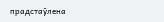прадстаўлена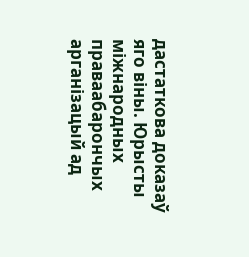дастаткова доказаў яго віны. Юрысты міжнародных праваабарончых арганізацый ад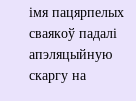імя пацярпелых сваякоў падалі апэляцыйную скаргу на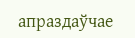апраздаўчае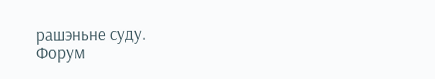рашэньне суду.
Форум